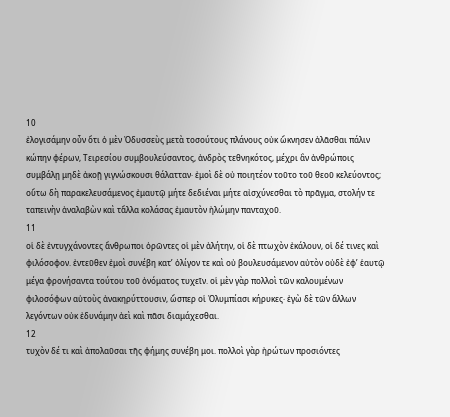10
ἐλογισάμην οὖν ὅτι ὁ μὲν Ὀδυσσεὺς μετὰ τοσούτους πλάνους οὐκ ὤκνησεν ἀλᾶσθαι πάλιν κώπην φέρων, Τειρεσίου συμβουλεύσαντος, ἀνδρὸς τεθνηκότος, μέχρι ἂν ἀνθρώποις συμβάλῃ μηδὲ ἀκοῇ γιγνώσκουσι θάλατταν· ἐμοὶ δὲ οὐ ποιητέον τοῦτο τοῦ θεοῦ κελεύοντος; οὕτω δὴ παρακελευσάμενος ἐμαυτῷ μήτε δεδιέναι μήτε αἰσχύνεσθαι τὸ πρᾶγμα, στολήν τε ταπεινὴν ἀναλαβὼν καὶ τἄλλα κολάσας ἐμαυτὸν ἠλώμην πανταχοῦ.
11
οἱ δὲ ἐντυγχάνοντες ἄνθρωποι ὁρῶντες οἱ μὲν ἀλήτην, οἱ δὲ πτωχὸν ἐκάλουν, οἱ δέ τινες καὶ φιλόσοφον. ἐντεῦθεν ἐμοὶ συνέβη κατʼ ὀλίγον τε καὶ οὐ βουλευσάμενον αὐτὸν οὐδὲ ἐφʼ ἑαυτῷ μέγα φρονήσαντα τούτου τοῦ ὀνόματος τυχεῖν. οἱ μὲν γὰρ πολλοὶ τῶν καλουμένων φιλοσόφων αὑτοὺς ἀνακηρύττουσιν, ὥσπερ οἱ Ὀλυμπίασι κήρυκες· ἐγὼ δὲ τῶν ἄλλων λεγόντων οὐκ ἐδυνάμην ἀεὶ καὶ πᾶσι διαμάχεσθαι.
12
τυχὸν δέ τι καὶ ἀπολαῦσαι τῆς φήμης συνέβη μοι. πολλοὶ γὰρ ἠρώτων προσιόντες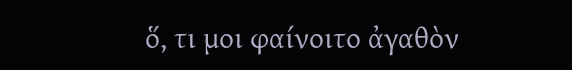ὅ, τι μοι φαίνοιτο ἀγαθὸν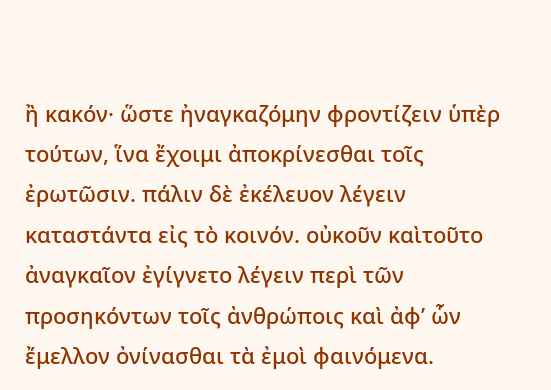ἢ κακόν· ὥστε ἠναγκαζόμην φροντίζειν ὑπὲρ τούτων, ἵνα ἔχοιμι ἀποκρίνεσθαι τοῖς ἐρωτῶσιν. πάλιν δὲ ἐκέλευον λέγειν καταστάντα εἰς τὸ κοινόν. οὐκοῦν καὶτοῦτο ἀναγκαῖον ἐγίγνετο λέγειν περὶ τῶν προσηκόντων τοῖς ἀνθρώποις καὶ ἀφʼ ὧν ἔμελλον ὀνίνασθαι τὰ ἐμοὶ φαινόμενα.